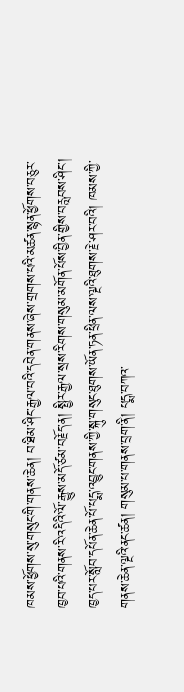ཁམས་ཕྱོགས་སུ་གསུང་གི་གནས་ཆེན། བ་ཐིམ་ཤིང་རྒྱལ་བའི་དབེན་གནས་ཞེས་གྲགས་པའི་མཚན་སྙན་ཕྱོགས་བཅུར་ཁྱབ་པའི་གནས་རི་འདིའི་ལོ་རྒྱུས་མདོ་ཙམ་བརྗོད་ན། སྤྱིར་རྒྱལ་སྲས་རིགས་གསུམ་མགོན་པོས་བྱིན་གྱིས་བརླབས་ཤིང་། ཁྱད་པར་སློབ་དཔོན་ཆེན་པོ་པདྨ་འབྱུང་གནས་ཀྱི་སྐུ་གསུང་ཐུགས་ཡོན་ཏན་ཕྲིན་ལས་ལྔའི་ཐུགས་རྗེ་ཤར་བའི། ཁམས་ཀྱི་གནས་ཆེན་ལྔའི་ནང་ཚན། གསུམ་པ་གནས་བྲག་ནི། པདྨ་བཀའ་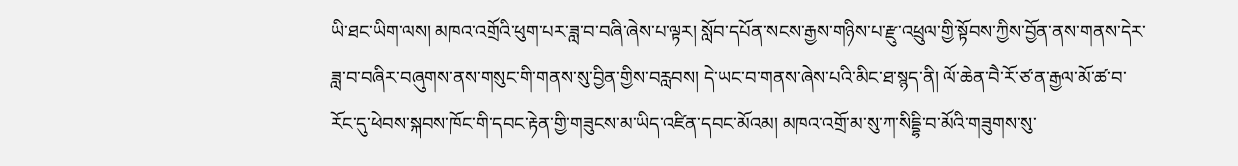ཡི་ཐང་ཡིག་ལས། མཁའ་འགྲོའི་ཕུག་པར་ཟླ་བ་བཞི་ཞེས་པ་ལྟར། སློབ་དཔོན་སངས་རྒྱས་གཉིས་པ་རྫུ་འཕྲུལ་གྱི་སྟོབས་ཀྱིས་བྱོན་ནས་གནས་དེར་ཟླ་བ་བཞིར་བཞུགས་ནས་གསུང་གི་གནས་སུ་བྱིན་གྱིས་བརླབས། དེ་ཡང་བ་གནས་ཞེས་པའི་མིང་ཐ་སྙད་ནི། ལོ་ཆེན་བཻ་རོ་ཙ་ན་རྒྱལ་མོ་ཚ་བ་རོང་དུ་ཕེབས་སྐབས་ཁོང་གི་དབང་རྟེན་གྱི་གཟུངས་མ་ཡིད་འཛིན་དབང་མོའམ། མཁའ་འགྲོ་མ་སུ་ཀ་སིདྡྷི་བ་མོའི་གཟུགས་སུ་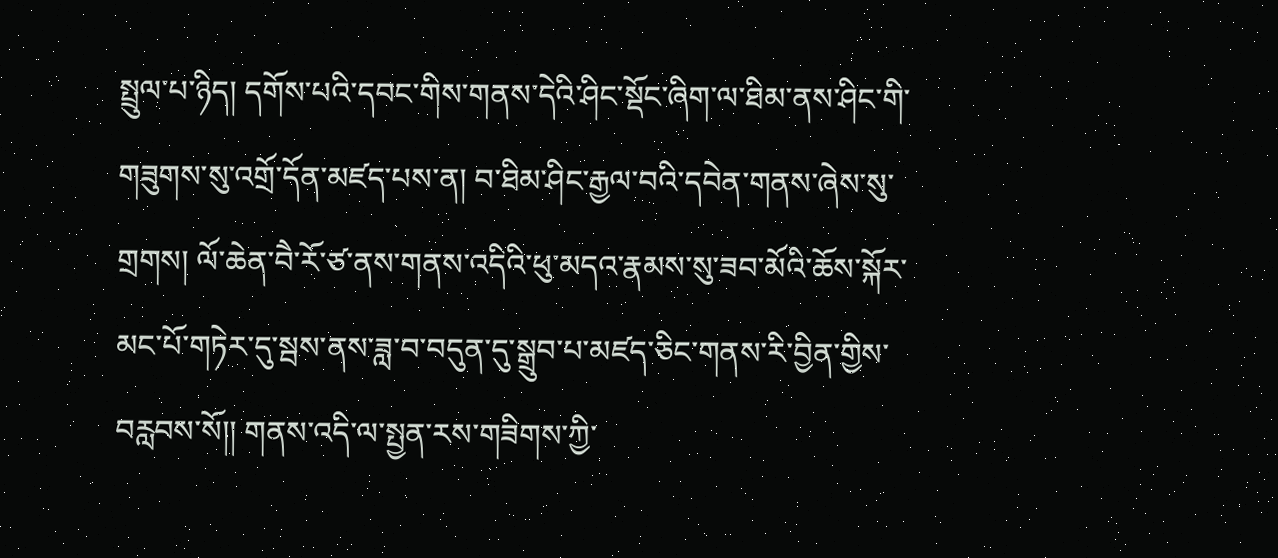སྤྲུལ་པ་ཉིད། དགོས་པའི་དབང་གིས་གནས་དེའི་ཤིང་སྡོང་ཞིག་ལ་ཐིམ་ནས་ཤིང་གི་གཟུགས་སུ་འགྲོ་དོན་མཛད་པས་ན། བ་ཐིམ་ཤིང་རྒྱལ་བའི་དབེན་གནས་ཞེས་སུ་གྲགས། ལོ་ཆེན་བཻ་རོ་ཙ་ནས་གནས་འདིའི་ཕུ་མདའ་རྣམས་སུ་ཟབ་མོའི་ཆོས་སྐོར་མང་པོ་གཏེར་དུ་སྦས་ནས་ཟླ་བ་བདུན་དུ་སྒྲུབ་པ་མཛད་ཅིང་གནས་རི་བྱིན་གྱིས་བརླབས་སོ།། གནས་འདི་ལ་སྤྱན་རས་གཟིགས་ཀྱི་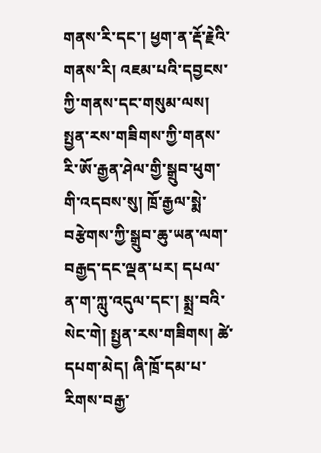གནས་རི་དང་། ཕྱག་ན་རྡོ་རྗེའི་གནས་རི། འཇམ་པའི་དབྱངས་ཀྱི་གནས་དང་གསུམ་ལས། སྤྱན་རས་གཟིགས་ཀྱི་གནས་རི་ཨོ་རྒྱན་ཤེལ་གྱི་སྒྲུབ་ཕུག་གི་འདབས་སུ། ཁྲོ་རྒྱལ་སྨེ་བརྩེགས་ཀྱི་སྒྲུབ་ཆུ་ཡན་ལག་བརྒྱད་དང་ལྡན་པར། དཔལ་ན་ག་ཀླུ་འདུལ་དང་། སྨྲ་བའི་སེང་གེ། སྤྱན་རས་གཟིགས། ཚེ་དཔག་མེད། ཞི་ཁྲོ་དམ་པ་རིགས་བརྒྱ་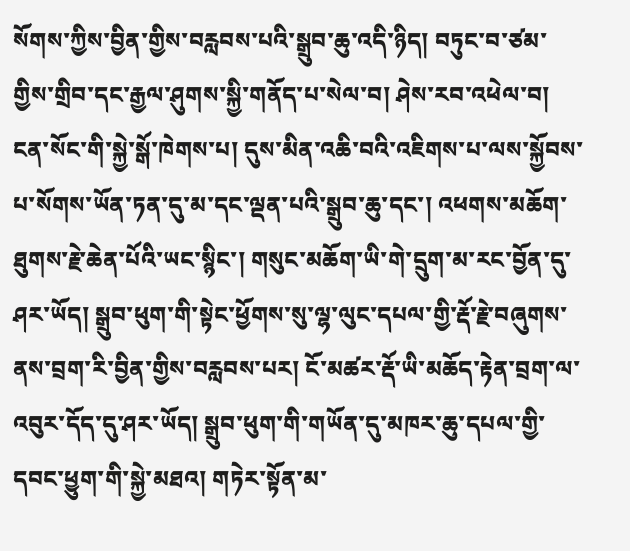སོགས་ཀྱིས་བྱིན་གྱིས་བརླབས་པའི་སྒྲུབ་ཆུ་འདི་ཉིད། བཏུང་བ་ཙམ་གྱིས་གྲིབ་དང་རྒྱལ་ཤུགས་སྐྱི་གནོད་པ་སེལ་བ། ཤེས་རབ་འཕེལ་བ། ངན་སོང་གི་སྐྱེ་སྒོ་ཁེགས་པ། དུས་མིན་འཆི་བའི་འཇིགས་པ་ལས་སྐྱོབས་པ་སོགས་ཡོན་ཏན་དུ་མ་དང་ལྡན་པའི་སྒྲུབ་ཆུ་དང་། འཕགས་མཆོག་ཐུགས་རྗེ་ཆེན་པོའི་ཡང་སྙིང་། གསུང་མཆོག་ཡི་གེ་དྲུག་མ་རང་བྱོན་དུ་ཤར་ཡོད། སྒྲུབ་ཕུག་གི་སྟེང་ཕྱོགས་སུ་ལྷ་ལུང་དཔལ་གྱི་རྡོ་རྗེ་བཞུགས་ནས་བྲག་རི་བྱིན་གྱིས་བརླབས་པར། ངོ་མཚར་རྡོ་ཡི་མཆོད་རྟེན་བྲག་ལ་འབུར་དོད་དུ་ཤར་ཡོད། སྒྲུབ་ཕུག་གི་གཡོན་དུ་མཁར་ཆུ་དཔལ་གྱི་དབང་ཕྱུག་གི་སྐྱེ་མཐའ། གཏེར་སྟོན་མ་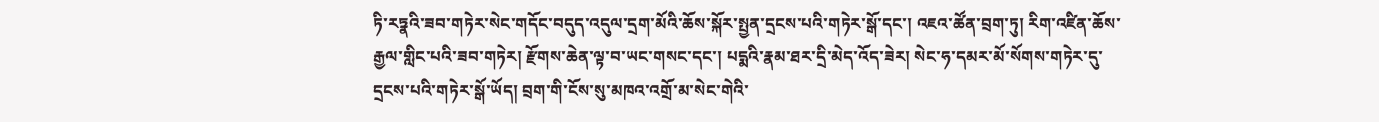ཏི་རཏྣའི་ཟབ་གཏེར་སེང་གདོང་བདུད་འདུལ་དྲག་མོའི་ཆོས་སྐོར་སྤྱན་དྲངས་པའི་གཏེར་སྒོ་དང་། འཇའ་ཚོན་བྲག་ཏུ། རིག་འཛིན་ཆོས་རྒྱལ་གླིང་པའི་ཟབ་གཏེར། རྫོགས་ཆེན་ལྟ་བ་ཡང་གསང་དང་། པདྨའི་རྣམ་ཐར་དྲི་མེད་འོད་ཟེར། སེང་ཧ་དམར་མོ་སོགས་གཏེར་དུ་དྲངས་པའི་གཏེར་སྒོ་ཡོད། བྲག་གི་ངོས་སུ་མཁའ་འགྲོ་མ་སེང་གེའི་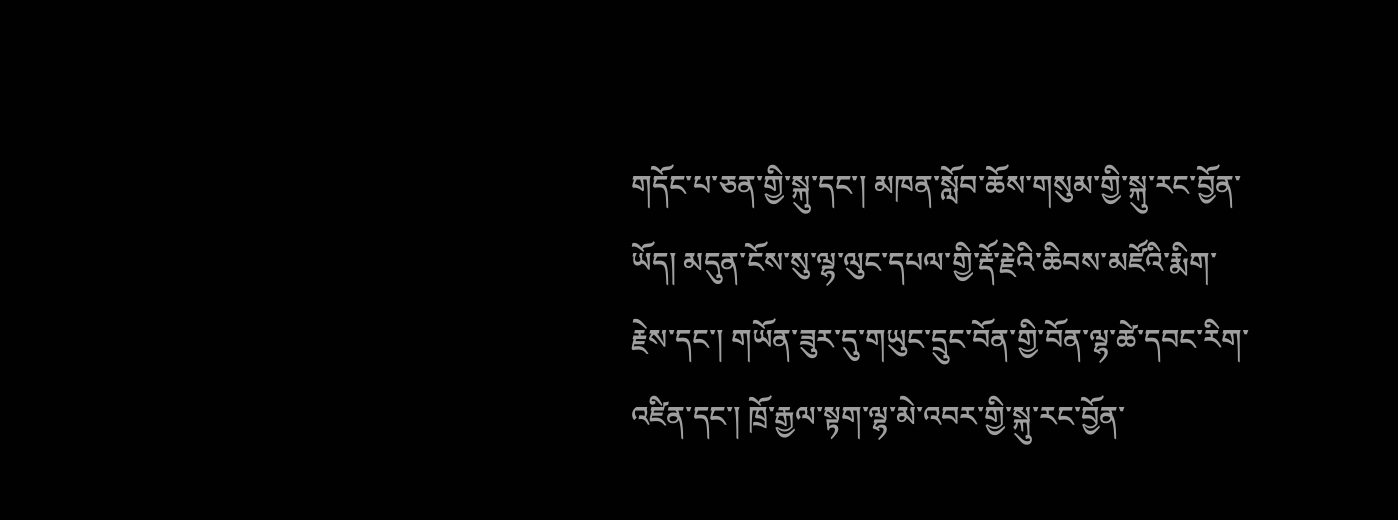གདོང་པ་ཅན་གྱི་སྐུ་དང་། མཁན་སློབ་ཆོས་གསུམ་གྱི་སྐུ་རང་བྱོན་ཡོད། མདུན་ངོས་སུ་ལྷ་ལུང་དཔལ་གྱི་རྡོ་རྗེའི་ཆིབས་མཛོའི་རྨིག་རྗེས་དང་། གཡོན་ཟུར་དུ་གཡུང་དྲུང་བོན་གྱི་བོན་ལྷ་ཚེ་དབང་རིག་འཛིན་དང་། ཁྲོ་རྒྱལ་སྟག་ལྷ་མེ་འབར་གྱི་སྐུ་རང་བྱོན་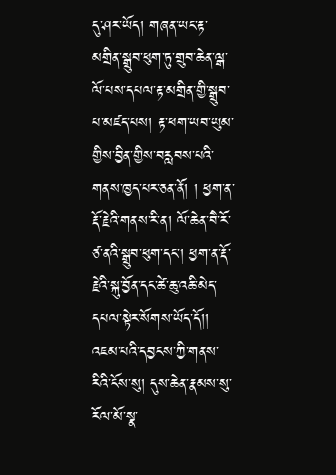དུ་ཤར་ཡོད། གཞན་ཡང་རྟ་མགྲིན་སྒྲུབ་ཕུག་ཏུ་གྲུབ་ཆེན་ལྒ་ལོ་པས་དཔལ་རྟ་མགྲིན་གྱི་སྒྲུབ་པ་མཛད་པས། རྟ་ཕག་ཡབ་ཡུམ་གྱིས་བྱིན་གྱིས་བརླབས་པའི་གནས་ཁྱད་པར་ཅན་ནོ། ། ཕྱག་ན་རྡོ་རྗེའི་གནས་རི་ན། ལོ་ཆེན་བཻ་རོ་ཙ་ནའི་སྒྲུབ་ཕུག་དང་། ཕྱག་ན་རྡོ་རྗེའི་སྐུ་བྱོན་དང་ཚེ་ཆུ་འཆི་མེད་དཔལ་སྟེར་སོགས་ཡོད་དོ།། འཇམ་པའི་དབྱངས་ཀྱི་གནས་རིའི་ངོས་སུ། དུས་ཆེན་རྣམས་སུ་རོལ་མོ་སྣ་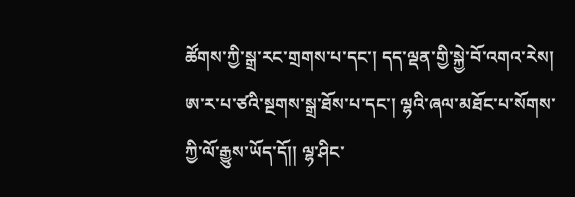ཚོགས་ཀྱི་སྒྲ་རང་གྲགས་པ་དང་། དད་ལྡན་གྱི་སྐྱེ་བོ་འགའ་རེས། ཨ་ར་པ་ཙའི་སྔགས་སྒྲ་ཐོས་པ་དང་། ལྷའི་ཞལ་མཐོང་པ་སོགས་ཀྱི་ལོ་རྒྱུས་ཡོད་དོ།། ལྷ་ཤིང་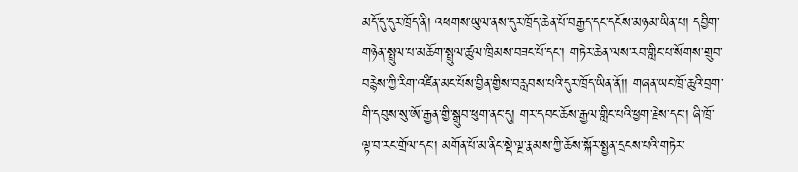མདོ་དུ་དུར་ཁྲོད་ནི། འཕགས་ཡུལ་ནས་དུར་ཁྲོད་ཆེན་པོ་བརྒྱད་དང་དངོས་མཉམ་ཡིན་པ། དབྱིག་གཉེན་སྤྲུལ་པ་མཆོག་སྤྲུལ་ཚུལ་ཁྲིམས་བཟང་པོ་དང་། གཏེར་ཆེན་ལས་རབ་གླིང་པ་སོགས་གྲུབ་བརྙེས་ཀྱི་རིག་འཛིན་མང་པོས་བྱིན་གྱིས་བརླབས་པའི་དུར་ཁྲོད་ཡིན་ནོ།། གཞན་ཡང་ཁྲོ་ཆུའི་བྲག་གི་དབུས་སུ་ཨོ་རྒྱན་གྱི་སྒྲུབ་ཕུག་ནང་དུ། གར་དབང་ཆོས་རྒྱལ་གླིང་པའི་ཕྱག་རྗེས་དང་། ཞི་ཁྲོ་ལྟ་བ་རང་གྲོལ་དང་། མགོན་པོ་མ་ནིང་སྡེ་ལྔ་རྣམས་ཀྱི་ཆོས་སྐོར་སྤྱན་དྲངས་པའི་གཏེར་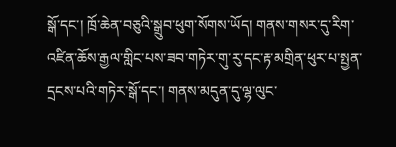སྒོ་དང་། ཁྲོ་ཆེན་བཅུའི་སྒྲུབ་ཕུག་སོགས་ཡོད། གནས་གསར་དུ་རིག་འཛིན་ཆོས་རྒྱལ་གླིང་པས་ཟབ་གཏེར་གུ་རུ་དང་རྟ་མགྲིན་ཕུར་པ་སྤྱན་དྲངས་པའི་གཏེར་སྒོ་དང་། གནས་མདུན་དུ་ལྷ་ལུང་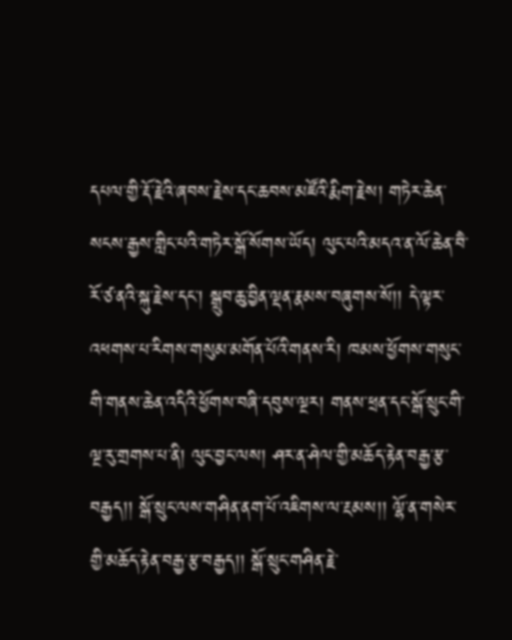དཔལ་གྱི་རྡོ་རྗེའི་ཞབས་རྗེས་དང་ཆབས་མཛོའི་རྨིག་རྗེས། གཏེར་ཆེན་སངས་རྒྱས་གླིང་པའི་གཏེར་སྒོ་སོགས་ཡོད། ལུང་པའི་མདའ་ན་ལོ་ཆེན་བཻ་རོ་ཙ་ནའི་སྐུ་རྗེས་དང་། སྒྲུབ་ཆུ་བྱིན་ལྡན་རྣམས་བཞུགས་སོ།། དེ་ལྟར་འཕགས་པ་རིགས་གསུམ་མགོན་པོའི་གནས་རི། ཁམས་ཕྱོགས་གསུང་གི་གནས་ཆེན་འདིའི་ཕྱོགས་བཞི་དབུས་ལྔར། གནས་ཕྲན་དང་སྒོ་སྲུང་གི་ལྔ་རུ་གྲགས་པ་ནི། ལུང་བྱང་ལས། ཤར་ན་ཤེལ་གྱི་མཆོད་རྟེན་བརྒྱ་རྩ་བརྒྱད།། སྒོ་སྲུང་ལས་གཤིན་ནག་པོ་འཇིགས་ལ་རྔམས།། ལྷོ་ན་གསེར་གྱི་མཆོད་རྟེན་བརྒྱ་རྩ་བརྒྱད།། སྒོ་སྲུང་གཤིན་རྗེ་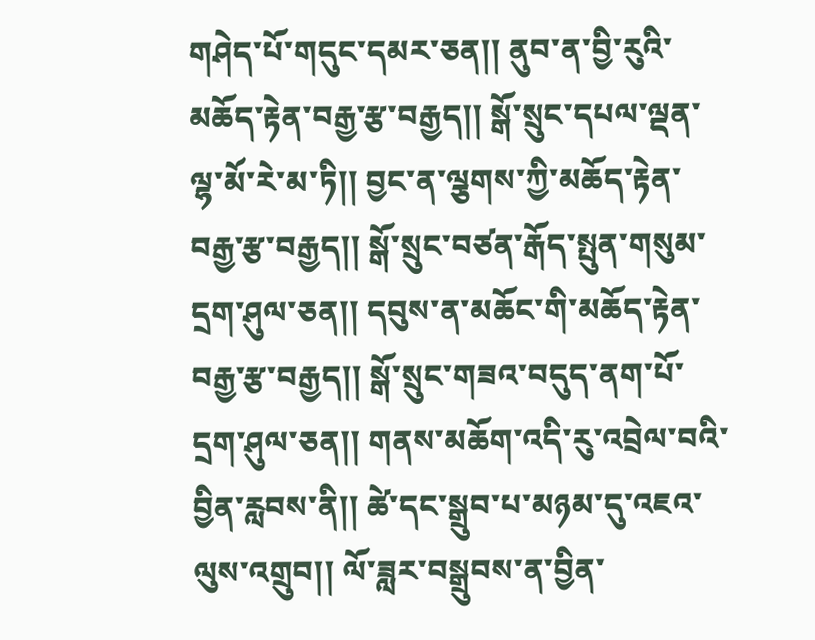གཤེད་པོ་གདུང་དམར་ཅན།། ནུབ་ན་བྱི་རུའི་མཆོད་རྟེན་བརྒྱ་རྩ་བརྒྱད།། སྒོ་སྲུང་དཔལ་ལྡན་ལྷ་མོ་རེ་མ་ཏི།། བྱང་ན་ལྕགས་ཀྱི་མཆོད་རྟེན་བརྒྱ་རྩ་བརྒྱད།། སྒོ་སྲུང་བཙན་རྒོད་སྤུན་གསུམ་དྲག་ཤུལ་ཅན།། དབུས་ན་མཆོང་གི་མཆོད་རྟེན་བརྒྱ་རྩ་བརྒྱད།། སྒོ་སྲུང་གཟའ་བདུད་ནག་པོ་དྲག་ཤུལ་ཅན།། གནས་མཆོག་འདི་རུ་འབྲེལ་བའི་བྱིན་རླབས་ནི།། ཚེ་དང་སྒྲུབ་པ་མཉམ་དུ་འཇའ་ལུས་འགྲུབ།། ལོ་ཟླར་བསྒྲུབས་ན་བྱིན་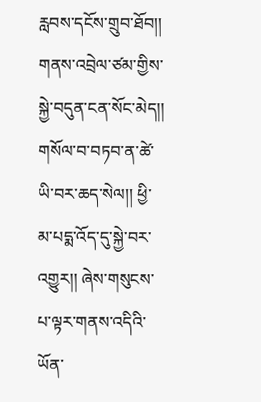རླབས་དངོས་གྲུབ་ཐོབ།། གནས་འབྲེལ་ཙམ་གྱིས་སྐྱེ་བདུན་ངན་སོང་མེད།། གསོལ་བ་བཏབ་ན་ཚེ་ཡི་བར་ཆད་སེལ།། ཕྱི་མ་པདྨ་འོད་དུ་སྐྱེ་བར་འགྱུར།། ཞེས་གསུངས་པ་ལྟར་གནས་འདིའི་ཡོན་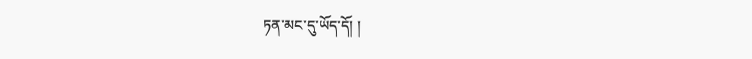ཏན་མང་དུ་ཡོད་དོ། །